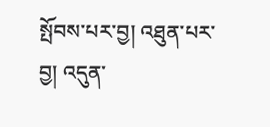སྤོབས་པར་བྱ། འཐུན་པར་བྱ། འདུན་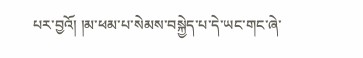པར་བྱའོ། །མ་ཕམ་པ་སེམས་བསྐྱེད་པ་དེ་ཡང་གང་ཞེ་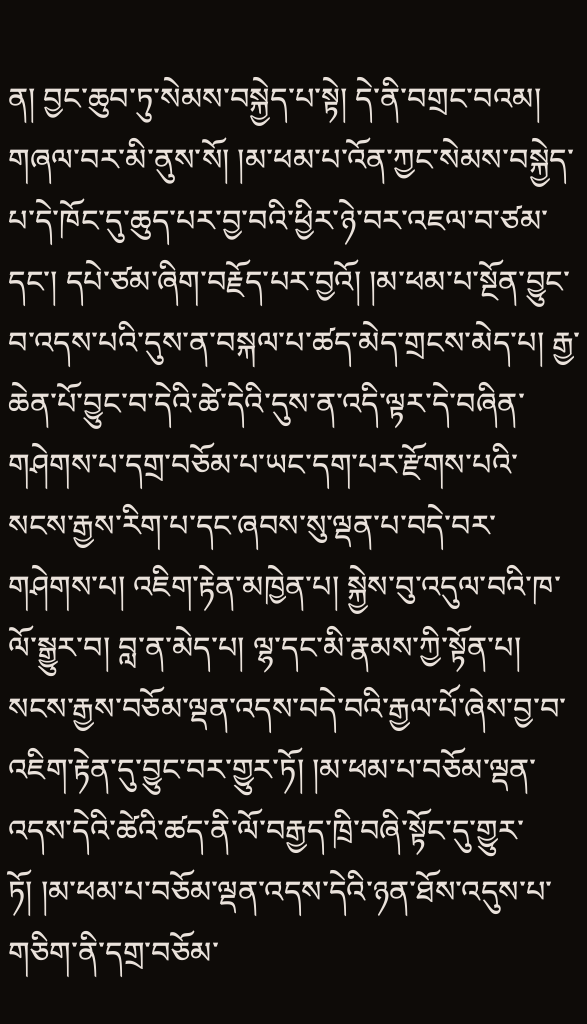ན། བྱང་ཆུབ་ཏུ་སེམས་བསྐྱེད་པ་སྟེ། དེ་ནི་བགྲང་བའམ། གཞལ་བར་མི་ནུས་སོ། །མ་ཕམ་པ་འོན་ཀྱང་སེམས་བསྐྱེད་པ་དེ་ཁོང་དུ་ཆུད་པར་བྱ་བའི་ཕྱིར་ཉེ་བར་འཇལ་བ་ཙམ་དང་། དཔེ་ཙམ་ཞིག་བརྗོད་པར་བྱའོ། །མ་ཕམ་པ་སྔོན་བྱུང་བ་འདས་པའི་དུས་ན་བསྐལ་པ་ཚད་མེད་གྲངས་མེད་པ། རྒྱ་ཆེན་པོ་བྱུང་བ་དེའི་ཚེ་དེའི་དུས་ན་འདི་ལྟར་དེ་བཞིན་གཤེགས་པ་དགྲ་བཅོམ་པ་ཡང་དག་པར་རྫོགས་པའི་སངས་རྒྱས་རིག་པ་དང་ཞབས་སུ་ལྡན་པ་བདེ་བར་གཤེགས་པ། འཇིག་རྟེན་མཁྱེན་པ། སྐྱེས་བུ་འདུལ་བའི་ཁ་ལོ་སྒྱུར་བ། བླ་ན་མེད་པ། ལྷ་དང་མི་རྣམས་ཀྱི་སྟོན་པ། སངས་རྒྱས་བཅོམ་ལྡན་འདས་བདེ་བའི་རྒྱལ་པོ་ཞེས་བྱ་བ་འཇིག་རྟེན་དུ་བྱུང་བར་གྱུར་ཏོ། །མ་ཕམ་པ་བཅོམ་ལྡན་འདས་དེའི་ཚེའི་ཚད་ནི་ལོ་བརྒྱད་ཁྲི་བཞི་སྟོང་དུ་གྱུར་ཏོ། །མ་ཕམ་པ་བཅོམ་ལྡན་འདས་དེའི་ཉན་ཐོས་འདུས་པ་གཅིག་ནི་དགྲ་བཅོམ་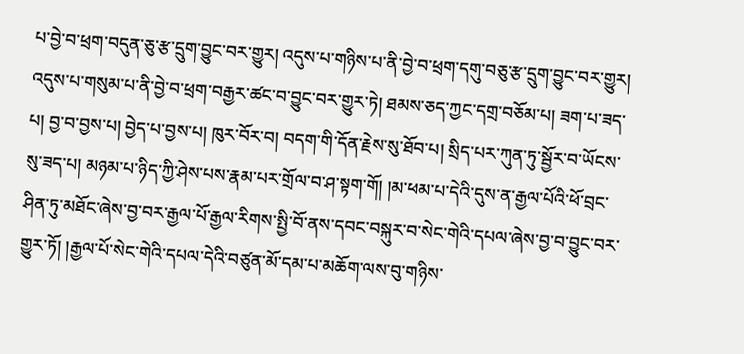པ་བྱེ་བ་ཕྲག་བདུན་ཅུ་རྩ་དྲུག་བྱུང་བར་གྱུར། འདུས་པ་གཉིས་པ་ནི་བྱེ་བ་ཕྲག་དགུ་བཅུ་རྩ་དྲུག་བྱུང་བར་གྱུར། འདུས་པ་གསུམ་པ་ནི་བྱེ་བ་ཕྲག་བརྒྱར་ཚང་བ་བྱུང་བར་གྱུར་ཏེ། ཐམས་ཅད་ཀྱང་དགྲ་བཅོམ་པ། ཟག་པ་ཟད་པ། བྱ་བ་བྱས་པ། བྱེད་པ་བྱས་པ། ཁུར་བོར་བ། བདག་གི་དོན་རྗེས་སུ་ཐོབ་པ། སྲིད་པར་ཀུན་ཏུ་སྦྱོར་བ་ཡོངས་སུ་ཟད་པ། མཉམ་པ་ཉིད་ཀྱི་ཤེས་པས་རྣམ་པར་གྲོལ་བ་ཤ་སྟག་གོ། །མ་ཕམ་པ་དེའི་དུས་ན་རྒྱལ་པོའི་ཕོ་བྲང་ཤིན་ཏུ་མཐོང་ཞེས་བྱ་བར་རྒྱལ་པོ་རྒྱལ་རིགས་སྤྱི་བོ་ནས་དབང་བསྐུར་བ་སེང་གེའི་དཔལ་ཞེས་བྱ་བ་བྱུང་བར་གྱུར་ཏོ། །རྒྱལ་པོ་སེང་གེའི་དཔལ་དེའི་བཙུན་མོ་དམ་པ་མཆོག་ལས་བུ་གཉིས་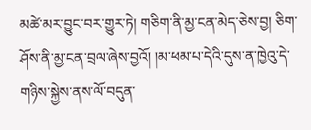མཚེ་མར་བྱུང་བར་གྱུར་ཏེ། གཅིག་ནི་མྱ་ངན་མེད་ཅེས་བྱ། ཅིག་ཤོས་ནི་མྱ་ངན་བྲལ་ཞེས་བྱའོ། །མ་ཕམ་པ་དེའི་དུས་ན་ཁྱེའུ་དེ་གཉིས་སྐྱེས་ནས་ལོ་བདུན་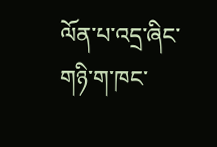ལོན་པ་འདྲ་ཞིང་གཉི་ག་ཁང་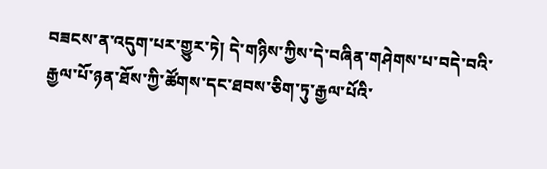བཟངས་ན་འདུག་པར་གྱུར་ཏེ། དེ་གཉིས་ཀྱིས་དེ་བཞིན་གཤེགས་པ་བདེ་བའི་རྒྱལ་པོ་ཉན་ཐོས་ཀྱི་ཚོགས་དང་ཐབས་ཅིག་ཏུ་རྒྱལ་པོའི་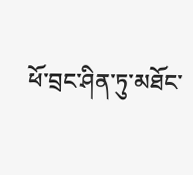ཕོ་བྲང་ཤིན་ཏུ་མཐོང་